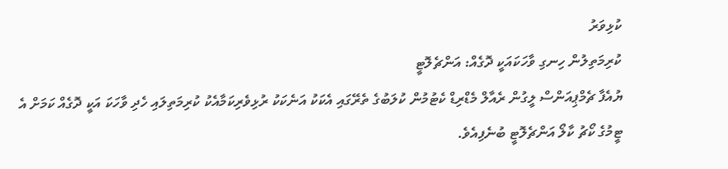ކުޅިވަރު
ކުރިމަތިލުން ހިނގި ވާހަކައަކީ ދޮގެއް: އަންޗެލޮޓީ
ޔުއެފާ ޗެމްޕިއަންސް ލީގުން ރެއާލް މެޑްރިޑް ކެޓުމުން ކުލަބުގެ ތެރޭގައި އެކަކު އަނެކަކު ރުޅިވެރިކަމާއެކު ކުރިމަތިލައި ހެދި ވާހަކަ އަކީ ދޮގެއް ކަމަށް އެ ޓީމުގެ ކޯޗު ކާލޯ އަންޗެލޮޓީ ބުނެފިއެވެ.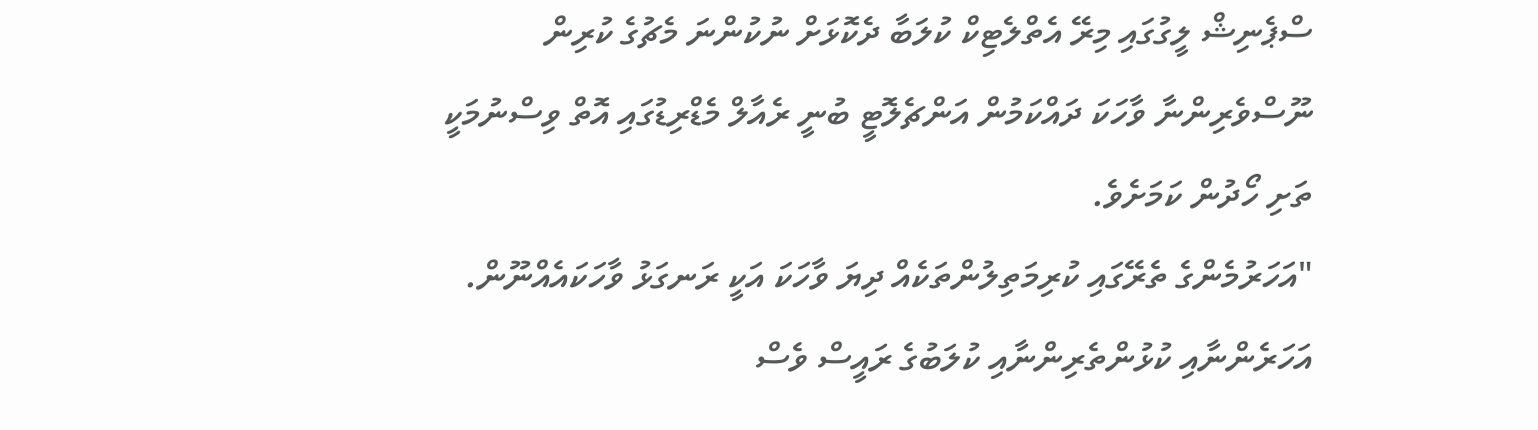ސްޕެނިޝް ލީގުގައި މިރޭ އެތްލެޓިކް ކުލަބާ ދެކޮޅަށް ނުކުންނަ މެޗުގެ ކުރިން ނޫސްވެރިންނާ ވާހަކަ ދައްކަމުން އަންޗެލޮޓީ ބުނީ ރެއާލް މެޑްރިޑުގައި އޮތް ވިސްނުމަކީ ތަށި ހޯދުން ކަމަށެވެ.
"އަހަރުމެންގެ ތެރޭގައި ކުރިމަތިލުންތަކެއް ދިޔަ ވާހަކަ އަކީ ރަނގަޅު ވާހަކައެއްނޫން. އަހަރެންނާއި ކުޅުންތެރިންނާއި ކުލަބުގެ ރައީސް ވެސް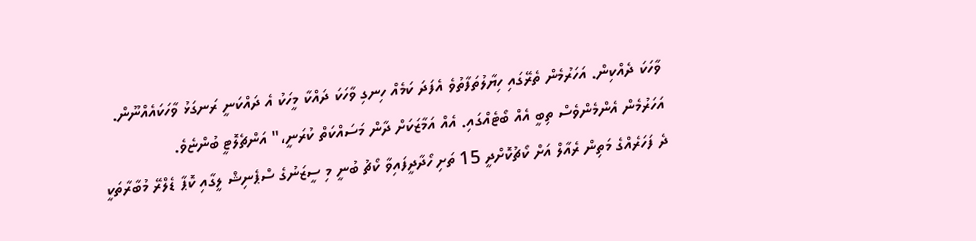ވާހަކަ ދެއްކިން. އަހަރުމެން ތެރޭގައި ހިޔާލުތަފާތުވެ އެފަދަ ކަމެއް ހިނގި ވާހަކަ ދައްކާ މީހަކު އެ ދައްކަނީ ރަނގަޅު ވާހަކައެއްނޫން. އަހަރުމެން އެންމެންވެސް ތިބީ އެއް ބޯޓެއްގައި. އެއް އަމާޒަކަށް ދާން މަސައްކަތް ކުރަނީ،" އަންޗެލޮޓީ ބުންޏެވެ.
ދެ ފަހަރެއްގެ މަތިން ރެއާލް އަށް ކޯޗުކޮށްދީ 15 ތަށި ހޯދާދީފައިވާ ކޯޗު ބުނީ މި ސީޒަނުގެ ސްޕެނިޝް ލީގާއި ކޮޕާ ޑެލްރޭ މުބާރާތަކީ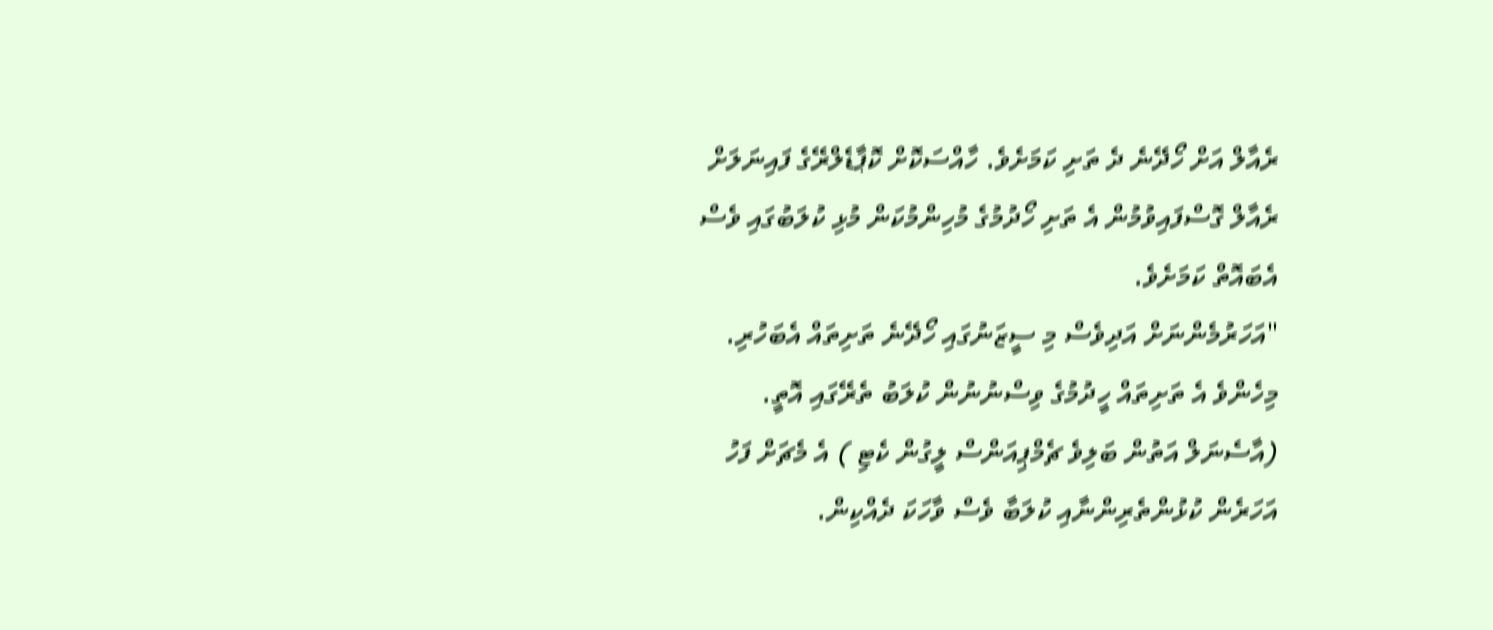ރެއާލް އަށް ހޯދޭނެ ދެ ތަށި ކަމަށެވެ. ހާއްސަކޮށް ކޮޕާޑެލްރޭގެ ފައިނަލަށް ރެއާލް ގޮސްފައިވުމުން އެ ތަށި ހޯދުމުގެ މުހިންމުކަން މުޅި ކުލަބުގައި ވެސް އެބައޮތް ކަމަށެވެ.
"އަހަރުމެންނަށް އަދިވެސް މި ސީޒަނުގައި ހޯދޭނެ ތަށިތައް އެބަހުރި. މިހެންވެ އެ ތަށިތައް ހީދުމުގެ ވިސްނުނުން ކުލަބު ތެރޭގައި އޮތީ. (އާސެނަލް އަތުން ބަލިވެ ޗެމްޕިއަންސް ލީގުން ކެޓި ) އެ މެޗަށް ފަހު އަހަރެން ކުޅުންތެރިންނާއި ކުލަބާ ވެސް ވާހަކަ ދެއްކިން.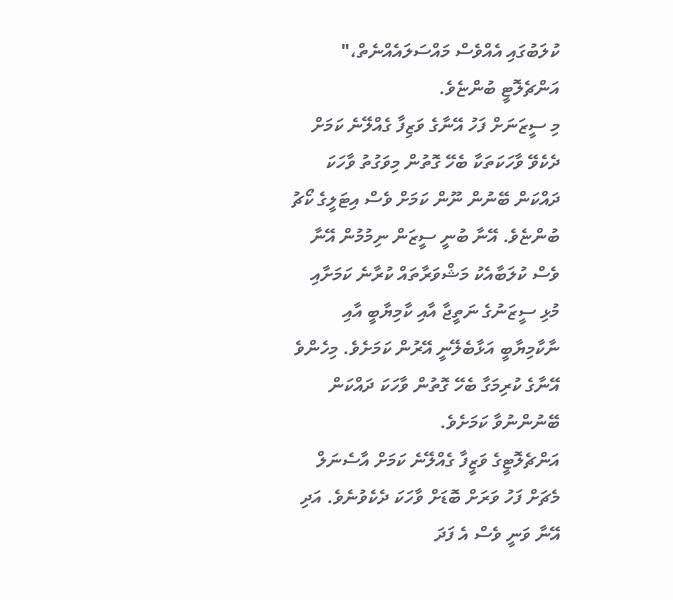ކުލަބުގައި އެއްވެސް މައްސަލައެއްނެތް،" އަންޗެލޮޓީ ބުންޏެވެ.
މި ސީޒަނަށް ފަހު އޭނާގެ ވަޒިފާ ގެއްލޭނެ ކަމަށް ދެކެވޭ ވާހަކަތަކާ ބެހޭ ގޮތުން މިވަގުތު ވާހަކަ ދައްކަން ބޭނުން ނޫން ކަމަށް ވެސް އިޓަލީގެ ކޯޗު ބުންޏެވެ. އޭނާ ބުނީ ސީޒަން ނިމުމުން އޭނާ ވެސް ކުލަބާއެކު މަޝްވަރާތައް ކުރާނެ ކަމަށާއި މުޅި ސީޒަނުގެ ނަތީޖާ އާއި ކާމިޔާބީ އާއި ނާކާމިޔާބީ އަޅާބެލޭނީ އޭރުން ކަމަށެވެ. މިހެންވެ އޭނާގެ ކުރިމަގާ ބެހޭ ގޮތުން ވާހަކަ ދައްކަން ބޭނުންނުވާ ކަމަށެވެ.
އަންޗެލޮޓީގެ ވަޒީފާ ގެއްލޭނެ ކަމަށް އާސެނަލް މެޗަށް ފަހު ވަރަށް ބޮޑަށް ވާހަކަ ދެކެވުނެވެ. އަދި އޭނާ ވަނީ ވެސް އެ ފަދަ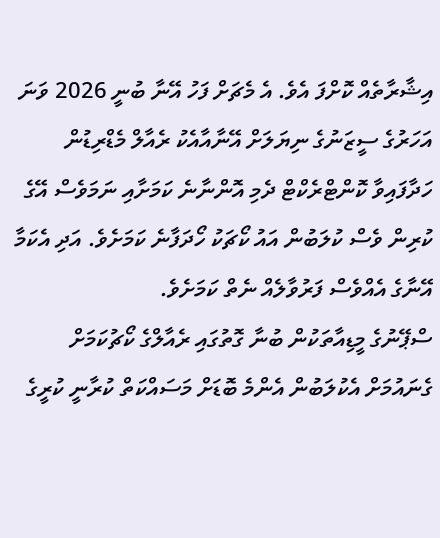އިޝާރާތެއް ކޮށްފަ އެވެ. އެ މެޗަށް ފަހު އޭނާ ބުނީ 2026 ވަނަ އަހަރުގެ ސީޒަނުގެ ނިޔަލަށް އޭނާއާއެކު ރެއާލް މެޑްރިޑުން ހަދާފައިވާ ކޮންޓްރެކްޓް ދެމި އޮންނާނެ ކަމަށާއި ނަމަވެސް އޭގެ ކުރިން ވެސް ކުލަބުން އައު ކޯޗަކު ހޯދަފާނެ ކަމަށެވެ. އަދި އެކަމާ އޭނާގެ އެއްވެސް ފަރުވާލެއް ނެތް ކަމަށެވެ.
ސްޕޭނުގެ މީޑިއާތަކުން ބުނާ ގޮތުގައި ރެއާލްގެ ކޯޗުކަމަށް ގެނައުމަށް އެކުލަބުން އެންމެ ބޮޑަށް މަސައްކަތް ކުރާނީ ކުރީގެ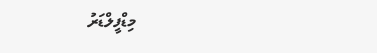މިޑްފީލްޑަރު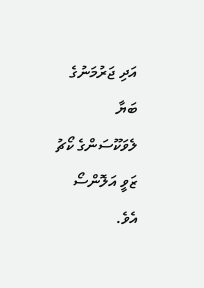އަދި ޖަރުމަނުގެ ބަޔާ ލެވަކޫސަންގެ ކޯޗު ޒަވީ އަލޮންސޯ އެވެ.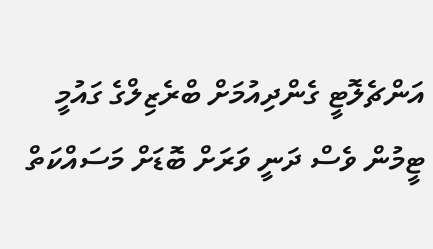އަންޗެލޮޓީ ގެންދިއުމަށް ބްރެޒިލްގެ ގައުމީ ޓީމުން ވެސް ދަނީ ވަރަށް ބޮޑަށް މަސައްކަތް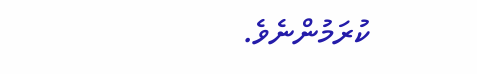ކުރަމުންނެވެ.